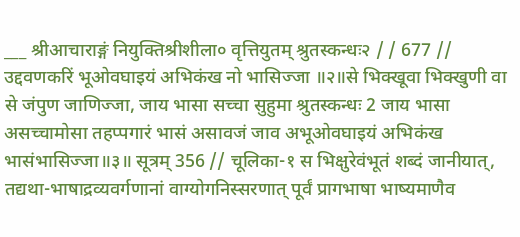___ श्रीआचाराङ्गं नियुक्तिश्रीशीला० वृत्तियुतम् श्रुतस्कन्धः२ / / 677 // उद्दवणकरिं भूओवघाइयं अभिकंख नो भासिज्जा ॥२॥से भिक्खूवा भिक्खुणी वा से जंपुण जाणिज्जा, जाय भासा सच्चा सुहुमा श्रुतस्कन्धः 2 जाय भासा असच्चामोसा तहप्पगारं भासं असावजं जाव अभूओवघाइयं अभिकंख भासंभासिज्जा॥३॥ सूत्रम् 356 // चूलिका-१ स भिक्षुरेवंभूतं शब्दं जानीयात्, तद्यथा-भाषाद्रव्यवर्गणानां वाग्योगनिस्सरणात् पूर्वं प्रागभाषा भाष्यमाणैव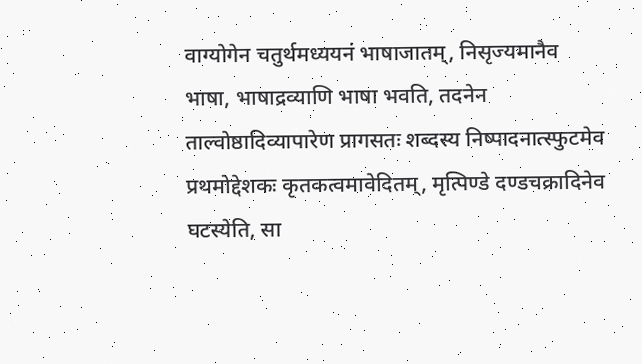वाग्योगेन चतुर्थमध्ययनं भाषाजातम्, निसृज्यमानैव भाषा, भाषाद्रव्याणि भाषा भवति, तदनेन ताल्वोष्ठादिव्यापारेण प्रागसतः शब्दस्य निष्पादनात्स्फुटमेव प्रथमोद्देशकः कृतकत्वमावेदितम्, मृत्पिण्डे दण्डचक्रादिनेव घटस्येति, सा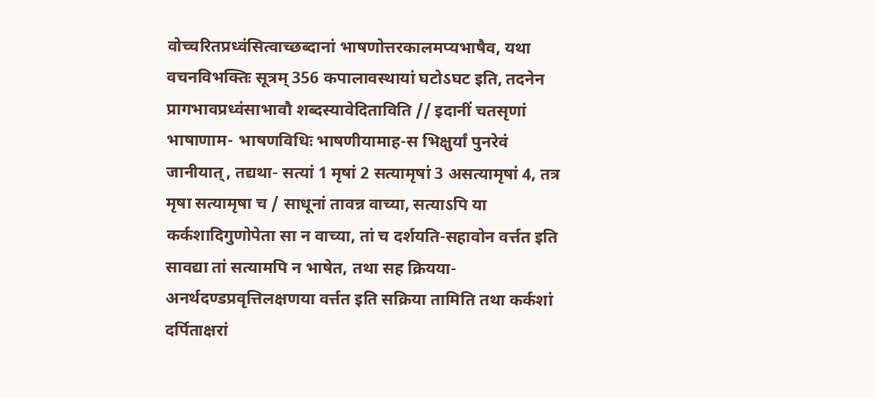वोच्चरितप्रध्वंसित्वाच्छब्दानां भाषणोत्तरकालमप्यभाषैव, यथा वचनविभक्तिः सूत्रम् 356 कपालावस्थायां घटोऽघट इति, तदनेन प्रागभावप्रध्वंसाभावौ शब्दस्यावेदिताविति // इदानीं चतसृणां भाषाणाम- भाषणविधिः भाषणीयामाह-स भिक्षुर्यां पुनरेवं जानीयात्, तद्यथा- सत्यां 1 मृषां 2 सत्यामृषां 3 असत्यामृषां 4, तत्र मृषा सत्यामृषा च / साधूनां तावन्न वाच्या, सत्याऽपि या कर्कशादिगुणोपेता सा न वाच्या, तां च दर्शयति-सहावोन वर्त्तत इति सावद्या तां सत्यामपि न भाषेत, तथा सह क्रियया- अनर्थदण्डप्रवृत्तिलक्षणया वर्त्तत इति सक्रिया तामिति तथा कर्कशां दर्पिताक्षरां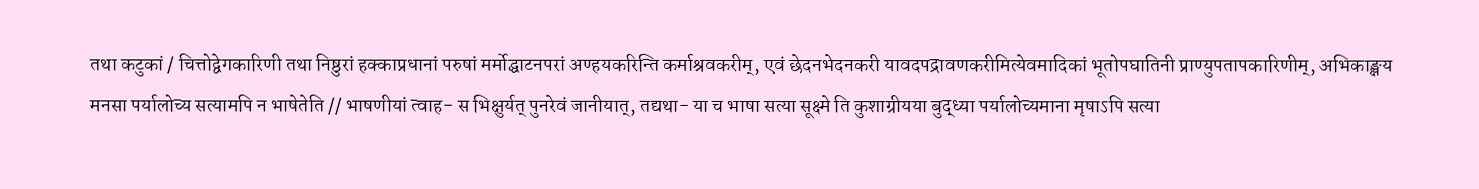तथा कटुकां / चित्तोद्वेगकारिणी तथा निष्ठुरां हक्काप्रधानां परुषां मर्मोद्घाटनपरां अण्हयकरिन्ति कर्माश्रवकरीम्, एवं छेदनभेदनकरी यावदपद्रावणकरीमित्येवमादिकां भूतोपघातिनी प्राण्युपतापकारिणीम्, अभिकाङ्क्षय मनसा पर्यालोच्य सत्यामपि न भाषेतेति // भाषणीयां त्वाह- स भिक्षुर्यत् पुनरेवं जानीयात्, तद्यथा- या च भाषा सत्या सूक्ष्मे ति कुशाग्रीयया बुद्ध्या पर्यालोच्यमाना मृषाऽपि सत्या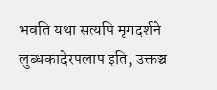भवति यथा सत्यपि मृगदर्शने लुब्धकादेरपलाप इति, उक्तञ्च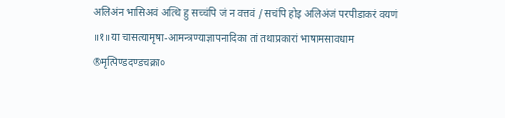अलिअंन भासिअवं अत्थि हु सच्चंपि जं न वत्तवं / सचंपि होइ अलिअंजं परपीडाकरं वयणं ॥१॥या चासत्यामृषा-आमन्त्रण्याज्ञापनादिका तां तथाप्रकारां भाषामसावधाम ®मृत्पिण्डदण्डचक्रा०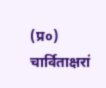(प्र०) चार्विताक्षरां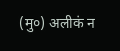(मु०) अलीकं न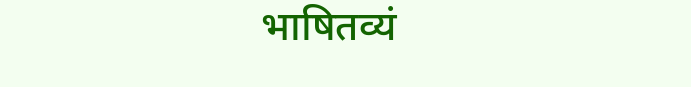भाषितव्यं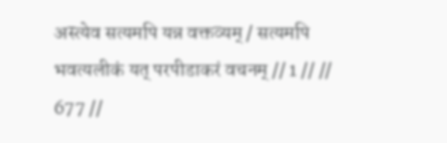अस्त्येव सत्यमपि यन्न वक्तव्यम् / सत्यमपि भवत्यलीकं यत् परपीडाकरं वचनम् // 1 // // 677 //